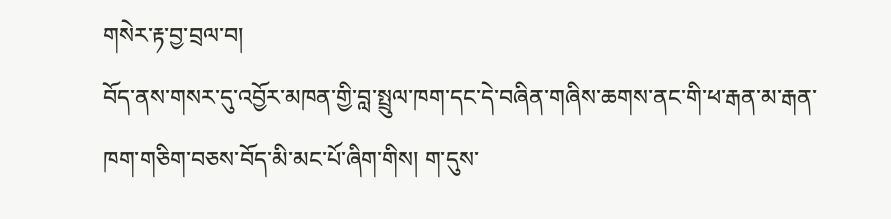གསེར་རྟ་བྱ་བྲལ་བ།
བོད་ནས་གསར་དུ་འབྱོར་མཁན་གྱི་བླ་སྤྲུལ་ཁག་དང་དེ་བཞིན་གཞིས་ཆགས་ནང་གི་ཕ་རྒན་མ་རྒན་ཁག་གཅིག་བཅས་བོད་མི་མང་པོ་ཞིག་གིས། ག་དུས་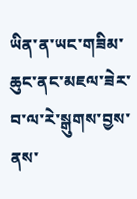ཡིན་ན་ཡང་གཟིམ་ཆུང་ནང་མཇལ་ཟེར་བ་ལ་རེ་སྒུགས་བྱས་ནས་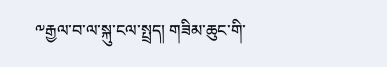༸རྒྱལ་བ་ལ་སྐུ་ངལ་སྤྲད། གཟིམ་ཆུང་གི་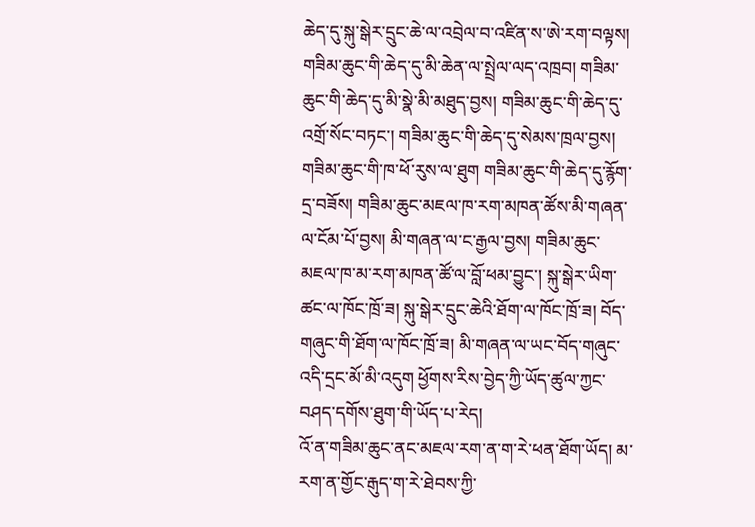ཆེད་དུ་སྐུ་སྒེར་དྲུང་ཆེ་ལ་འབྲེལ་བ་འཛིན་ས་ཨེ་རག་བལྟས། གཟིམ་ཆུང་གི་ཆེད་དུ་མི་ཆེན་ལ་སྤྲེལ་ལད་འཁྲབ། གཟིམ་ཆུང་གི་ཆེད་དུ་མི་སྣེ་མི་མཐུད་བྱས། གཟིམ་ཆུང་གི་ཆེད་དུ་འགྲོ་སོང་བཏང་། གཟིམ་ཆུང་གི་ཆེད་དུ་སེམས་ཁྲལ་བྱས། གཟིམ་ཆུང་གི་ཁ་ཕོ་རུས་ལ་ཐུག གཟིམ་ཆུང་གི་ཆེད་དུ་རྙོག་དྲ་བཟོས། གཟིམ་ཆུང་མཇལ་ཁ་རག་མཁན་ཚོས་མི་གཞན་ལ་ངོམ་པོ་བྱས། མི་གཞན་ལ་ང་རྒྱལ་བྱས། གཟིམ་ཆུང་མཇལ་ཁ་མ་རག་མཁན་ཚོ་ལ་བློ་ཕམ་བྱུང་། སྐུ་སྒེར་ཡིག་ཚང་ལ་ཁོང་ཁྲོ་ཟ། སྐུ་སྒེར་དྲུང་ཆེའི་ཐོག་ལ་ཁོང་ཁྲོ་ཟ། བོད་གཞུང་གི་ཐོག་ལ་ཁོང་ཁྲོ་ཟ། མི་གཞན་ལ་ཡང་བོད་གཞུང་འདི་དྲང་མོ་མི་འདུག ཕྱོགས་རིས་བྱེད་ཀྱི་ཡོད་ཚུལ་ཀྱང་བཤད་དགོས་ཐུག་གི་ཡོད་པ་རེད།
འོ་ན་གཟིམ་ཆུང་ནང་མཇལ་རག་ན་ག་རེ་ཕན་ཐོག་ཡོད། མ་རག་ན་གྱོང་རྒུད་ག་རེ་ཐེབས་ཀྱི་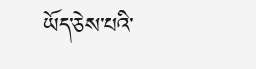ཡོད་ཅེས་པའི་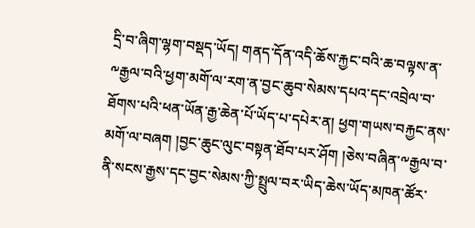དྲི་བ་ཞིག་ལྷག་བསྡད་ཡོད། གནད་དོན་འདི་ཆོས་རྐྱང་བའི་ཆ་བལྟས་ན་༸རྒྱལ་བའི་ཕྱག་མགོ་ལ་རག་ན་བྱང་ཆུབ་སེམས་དཔའ་དང་འབྲེལ་བ་ཐོགས་པའི་ཕན་ཡོན་རྒྱ་ཆེན་པོ་ཡོད་པ་དཔེར་ན། ཕྱག་གཡས་བརྐྱང་ནས་མགོ་ལ་བཞག །བྱང་ཆུང་ལུང་བསྟན་ཐོབ་པར་ཤོག །ཅེས་བཞིན་༸རྒྱལ་བ་ནི་སངས་རྒྱས་དང་བྱང་སེམས་ཀྱི་སྤྲུལ་བར་ཡིད་ཆེས་ཡོད་མཁན་ཚོར་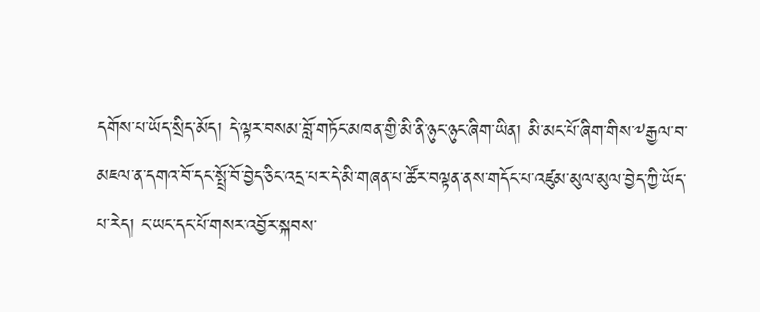དགོས་པ་ཡོད་སྲིད་མོད། དེ་ལྟར་བསམ་བློ་གཏོང་མཁན་གྱི་མི་ནི་ཉུང་ཉུང་ཞིག་ཡིན། མི་མང་པོ་ཞིག་གིས་༸རྒྱལ་བ་མཇལ་ན་དགའ་བོ་དང་སྤྲོ་བོ་བྱེད་ཅིང་འདྲ་པར་དེ་མི་གཞན་པ་ཚོར་བལྟན་ནས་གདོང་པ་འཛུམ་མུལ་མུལ་བྱེད་ཀྱི་ཡོད་པ་རེད། ང་ཡང་དང་པོ་གསར་འབྱོར་སྐབས་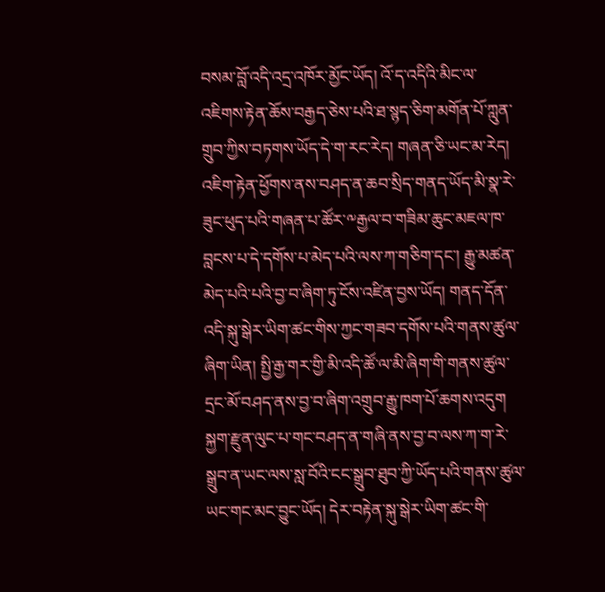བསམ་བློ་འདི་འདྲ་འཁོར་མྱོང་ཡོད། འོ་ད་འདིའི་མིང་ལ་འཇིགས་རྟེན་ཆོས་བརྒྱད་ཅེས་པའི་ཐ་སྙད་ཅིག་མགོན་པོ་ཀླུན་གྲུབ་ཀྱིས་བཏགས་ཡོད་དེ་ག་རང་རེད། གཞན་ཅི་ཡང་མ་རེད།
འཇིག་རྟེན་ཕྱོགས་ནས་བཤད་ན་ཆབ་སྲིད་གནད་ཡོད་མི་སྣ་རེ་ཟུང་ཕུད་པའི་གཞན་པ་ཚོར་༸རྒྱལ་བ་གཟིམ་ཆུང་མཇལ་ཁ་བླངས་པ་དེ་དགོས་པ་མེད་པའི་ལས་ཀ་གཅིག་དང་། རྒྱུ་མཚན་མེད་པའི་པའི་བྱ་བ་ཞིག་ཏུ་ངོས་འཛིན་བྱས་ཡོད། གནད་དོན་འདི་སྐུ་སྒེར་ཡིག་ཚང་གིས་ཀྱང་གཟབ་དགོས་པའི་གནས་ཚུལ་ཞིག་ཡིན། སྤྱི་རྒྱ་གར་གྱི་མི་འདི་ཚོ་ལ་མི་ཞིག་གི་གནས་ཚུལ་དྲང་མོ་བཤད་ནས་བྱ་བ་ཞིག་འགྲུབ་རྒྱུ་ཁག་པོ་ཆགས་འདུག སྐྱག་རྫུན་ལུང་པ་གང་བཤད་ན་གཞི་ནས་བྱ་བ་ལས་ཀ་ག་རེ་སྒྲུབ་ན་ཡང་ལས་སླ་བོའི་ངང་སྒྲུབ་ཐུབ་ཀྱི་ཡོད་པའི་གནས་ཚུལ་ཡང་གང་མང་བྱུང་ཡོད། དེར་བརྟེན་སྐུ་སྒེར་ཡིག་ཚང་གི་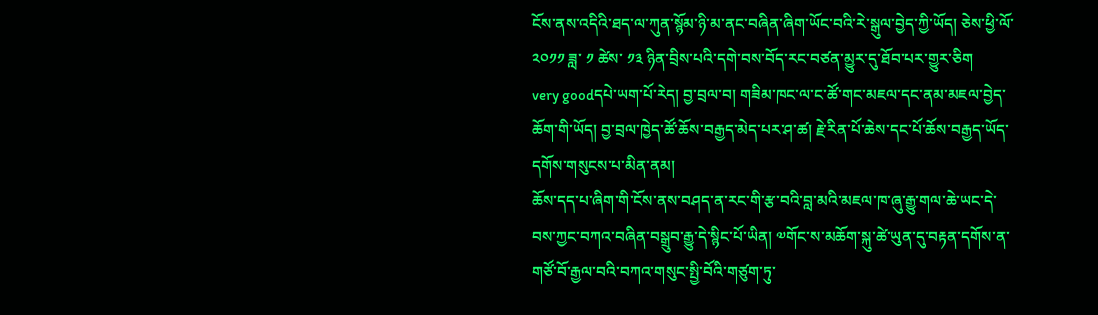ངོས་ནས་འདིའི་ཐད་ལ་ཀུན་སྙོམ་ཉི་མ་ནང་བཞིན་ཞིག་ཡོང་བའི་རེ་སྒུལ་བྱེད་ཀྱི་ཡོད། ཅེས་ཕྱི་ལོ་ ༢༠༡༡ ཟླ་ ༡ ཚེས་ ༡༣ ཉིན་བྲིས་པའི་དགེ་བས་བོད་རང་བཙན་མྱུར་དུ་ཐོབ་པར་གྱུར་ཅིག
very goodདཔེ་ཡག་པོ་རེད། བྱ་བྲལ་བ། གཟིམ་ཁང་ལ་ང་ཚོ་གང་མཇལ་དང་ནམ་མཇལ་བྱེད་ཆོག་གི་ཡོད། བྱ་བྲལ་ཁྱེད་ཚོ་ཆོས་བརྒྱད་མེད་པར་ཤ་ཚ། རྗེ་རིན་པོ་ཆེས་དང་པོ་ཆོས་བརྒྱད་ཡོད་དགོས་གསུངས་པ་མིན་ནམ།
ཆོས་དད་པ་ཞིག་གི་ངོས་ནས་བཤད་ན་རང་གི་རྩ་བའི་བླ་མའི་མཇལ་ཁ་ཞུ་རྒྱུ་གལ་ཆེ་ཡང་དེ་བས་ཀྱང་བཀའ་བཞིན་བསྒྲུབ་རྒྱུ་དེ་སྙིང་པོ་ཡིན། ༧གོང་ས་མཆོག་སྐུ་ཚེ་ཡུན་དུ་བརྟན་དགོས་ན་གཙོ་བོ་རྒྱལ་བའི་བཀའ་གསུང་སྤྱི་བོའི་གཙུག་ཏུ་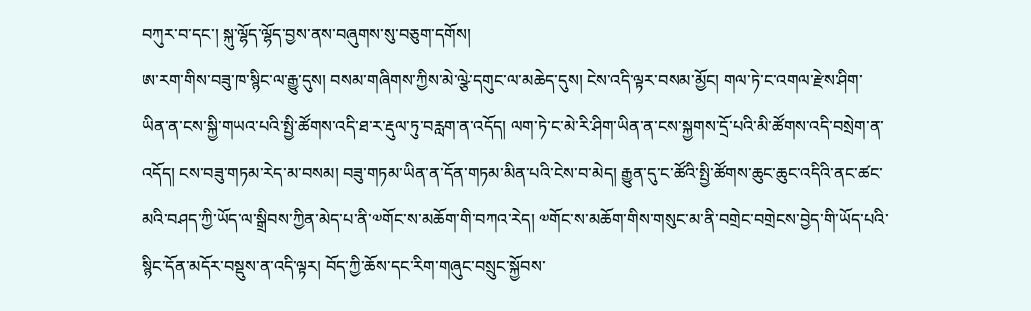བཀུར་བ་དང་། སྐུ་ལྷོད་ལྷོད་བྱས་ནས་བཞུགས་སུ་བཅུག་དགོས།
ཨ་རག་གིས་བཟུ་ཁ་སྙིང་ལ་རྒྱུ་དུས། བསམ་གཞིགས་ཀྱིས་མེ་ལྩེ་དགུང་ལ་མཆེད་དུས། ངེས་འདི་ལྟར་བསམ་མྱོང། གལ་ཏེ་ང་འགལ་རྫེས་ཤིག་ཡིན་ན་ངས་སྐྱི་གཡའ་པའི་སྤྱི་ཚོགས་འདི་ཐ་ར་རྡུལ་ཏུ་བརླག་ན་འདོད། ལག་ཏེ་ང་མེ་རི་ཤིག་ཡིན་ན་ངས་སྐྱགས་དྲོ་པའི་མི་ཚོགས་འདི་བསྲེག་ན་འདོད། ངས་བཟུ་གཏམ་རེད་མ་བསམ། བཟུ་གཏམ་ཡིན་ན་དོན་གཏམ་མིན་པའི་ངེས་བ་མེད། རྒྱུན་དུ་ང་ཚོའི་སྤྱི་ཚོགས་ཆུང་ཆུང་འདིའི་ནང་ཚང་མའི་བཤད་ཀྱི་ཡོད་ལ་སྒྲིབས་ཀྱིན་མེད་པ་ནི་༧གོང་ས་མཆོག་གི་བཀའ་རེད། ༧གོང་ས་མཆོག་གིས་གསུང་མ་ནི་བགྲེང་བགྲེངས་བྱེད་གི་ཡོད་པའི་སྙིང་དོན་མདོར་བསྡུས་ན་འདི་ལྟར། བོད་ཀྱི་ཆོས་དང་རིག་གཞུང་བསྲུང་སྐྱོབས་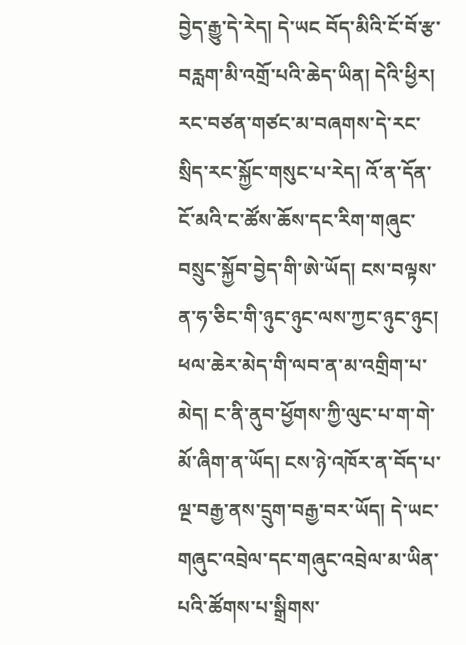བྱེད་རྒྱུ་དེ་རེད། དེ་ཡང བོད་མིའི་ངོ་བོ་རྩ་བརླག་མི་འགྲོ་པའི་ཆེད་ཡིན། དེའི་ཕྱིར། རང་བཙན་གཙང་མ་བཞགས་དེ་རང་སྲིད་རང་སྐྱོང་གསུང་པ་རེད། འོ་ན་དོན་ངོ་མའི་ང་ཚོས་ཆོས་དང་རིག་གཞུང་བསྲུང་སྐྱོབ་བྱེད་གི་ཨེ་ཡོད། ངས་བལྟས་ན་ཧ་ཅིང་གི་ཉུང་ཉུང་ལས་ཀྱང་ཉུང་ཉུང། ཕལ་ཆེར་མེད་གི་ལབ་ན་མ་འགྲིག་པ་མེད། ང་ནི་ནུབ་ཕྱོགས་ཀྱི་ལུང་པ་ག་གེ་མོ་ཞིག་ན་ཡོད། ངས་ཉེ་འཁོར་ན་བོད་པ་ལྔ་བརྒྱ་ནས་དྲུག་བརྒྱ་བར་ཡོད། དེ་ཡང་གཞུང་འབྲེལ་དང་གཞུང་འབྲེལ་མ་ཡིན་པའི་ཚོགས་པ་སྒྲིགས་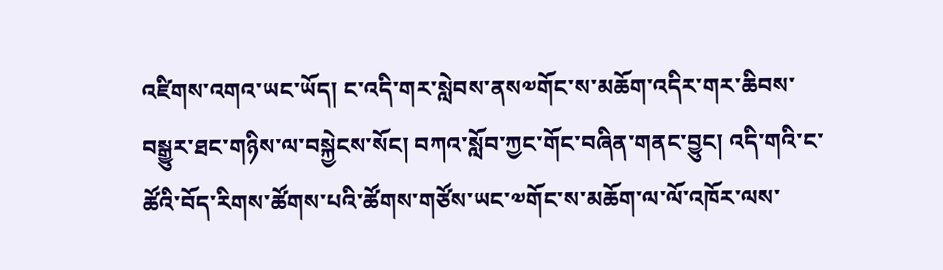འཛིགས་འགའ་ཡང་ཡོད། ང་འདི་གར་སླེབས་ནས༧གོང་ས་མཆོག་འདིར་གར་ཆིབས་བསྒྱུར་ཐང་གཉིས་ལ་བསྐྱེངས་སོང། བཀའ་སློབ་ཀྱང་གོང་བཞིན་གནང་བྱུང། འདི་གའི་ང་ཚོའི་བོད་རིགས་ཚོགས་པའི་ཚོགས་གཙོས་ཡང་༧གོང་ས་མཆོག་ལ་ལོ་འཁོར་ལས་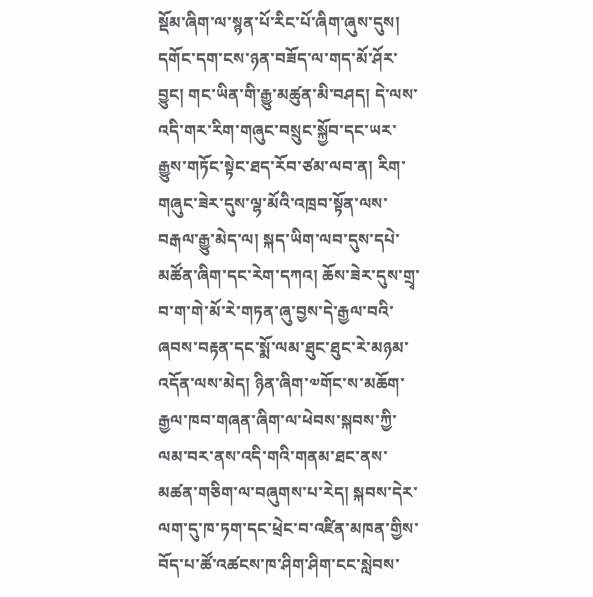སྡོམ་ཞིག་ལ་སྙན་པོ་རིང་པོ་ཞིག་ཞུས་དུས། དགོང་དག་ངས་ཉན་བཟོད་ལ་གད་མོ་ཤོར་བྱུང། གང་ཡིན་གི་རྒྱུ་མཚུན་མི་བཤད། དེ་ལས་ འདི་གར་རིག་གཞུང་བསྲུང་སྐྱོབ་དང་ཡར་རྒྱུས་གཏོང་སྟེང་ཐད་རོབ་ཙམ་ལབ་ན། རིག་གཞུང་ཟེར་དུས་ལྷ་མོའི་འཁྲབ་སྟོན་ལས་བརྒལ་རྒྱུ་མེད་ལ། སྐད་ཡིག་ལབ་དུས་དཔེ་མཚོན་ཞིག་དང་རེག་དཀའ། ཆོས་ཟེར་དུས་གྲྭ་བ་ག་གེ་མོ་རེ་གཏན་ཞུ་བྱས་དེ་རྒྱལ་བའི་ཞབས་བརྟན་དང་སྨོ་ལམ་ཐུང་ཐུང་རེ་མཉམ་འདོན་ལས་མེད། ཉིན་ཞིག་༧གོང་ས་མཆོག་རྒྱལ་ཁབ་གཞན་ཞིག་ལ་ཕེབས་སྐབས་ཀྱི་ལམ་བར་ནས་འདི་གའི་གནམ་ཐང་ནས་མཚན་གཅིག་ལ་བཞུགས་པ་རེད། སྐབས་དེར་ལག་དུ་ཁ་ཏག་དང་ཕྲེང་བ་འཛིན་མཁན་གྱིས་བོད་པ་ཚོ་འཚངས་ཁ་ཤིག་ཤིག་ངང་སླེབས་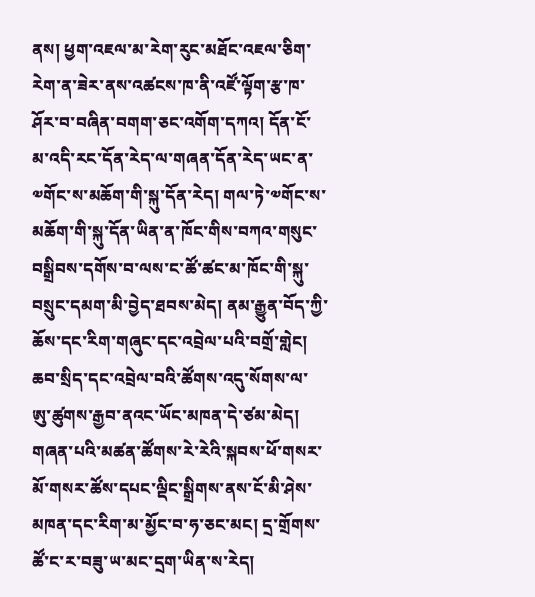ནས། ཕྱག་འཇལ་མ་རེག་རུང་མཐོང་འཇལ་ཅིག་རེག་ན་ཟེར་ནས་འཚངས་ཁ་ནི་འཛོ་ལྟོག་རྩ་ཁ་ཤོར་བ་བཞིན་བགག་ཅང་འགོག་དཀའ། དོན་ངོ་མ་འདི་རང་དོན་རེད་ལ་གཞན་དོན་རེད་ཡང་ན་༧གོང་ས་མཆོག་གི་སྐུ་དོན་རེད། གལ་ཏེ་༧གོང་ས་མཆོག་གི་སྐུ་དོན་ཡིན་ན་ཁོང་གིས་བཀའ་གསུང་བསྒྲིབས་དགོས་བ་ལས་ང་ཚོ་ཚང་མ་ཁོང་གི་སྐུ་བསྲུང་དམག་མི་བྱེད་ཐབས་མེད། ནམ་རྒྱུན་བོད་ཀྱི་ཆོས་དང་རིག་གཞུང་དང་འབྲེལ་པའི་བགྲོ་གླེང། ཆབ་སྲིད་དང་འབྲེལ་བའི་ཚོགས་འདུ་སོགས་ལ་ཨུ་ཚུགས་རྒྱབ་ནའང་ཡོང་མཁན་དེ་ཙམ་མེད། གཞན་པའི་མཚན་ཚོགས་རེ་རེའི་སྐབས་ཕོ་གསར་མོ་གསར་ཚོས་དཔང་ལྡིང་སྒྲིགས་ནས་ངོ་མི་ཤེས་མཁན་དང་རིག་མ་མྱོང་བ་ཧ་ཅང་མང། དྲ་གྲོགས་ཚོ་ང་ར་བཟུ་ཡ་མང་དྲག་ཡིན་ས་རེད།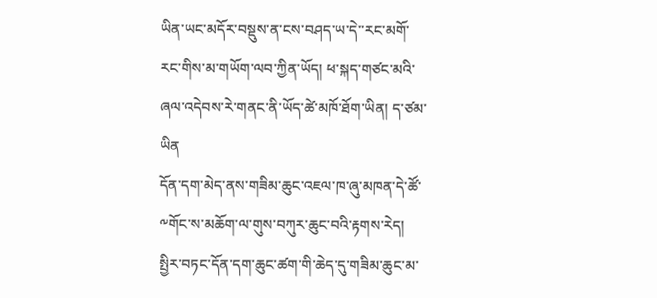ཡིན་ཡང་མདོར་བསྡུས་ན་ངས་བཤད་ཡ་དེ་་རང་མགོ་རང་གིས་མ་གཡོག་ལབ་ཀྱིན་ཡོད། ཕ་སྐད་གཙང་མའི་ཞལ་འདེབས་རེ་གནང་ནི་ཡོད་ཚེ་མཁོ་ཐོག་ཡིན། ད་ཙམ་ཡིན
དོན་དག་མེད་ནས་གཟིམ་ཆུང་འཇལ་ཁ་ཞུ་མཁན་དེ་ཚོ་༸གོང་ས་མཆོག་ལ་གུས་བཀུར་ཆུང་བའི་རྟགས་རེད།
སྤྱིར་བཏང་དོན་དག་ཆུང་ཚག་གི་ཆེད་དུ་གཟིམ་ཆུང་མ་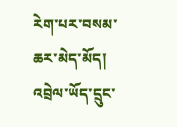རེག་པར་བསམ་ཆར་མེད་མོད། འབྲེལ་ཡོད་དྲུང་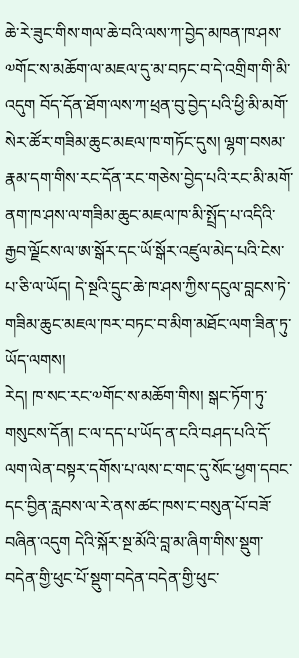ཆེ་རེ་ཟུང་གིས་གལ་ཆེ་བའི་ལས་ཀ་བྱེད་མཁན་ཁ་ཤས་༧གོང་ས་མཆོག་ལ་མཇལ་དུ་མ་བཏང་བ་དེ་འགྲིག་གི་མི་འདུག བོད་དོན་ཐོག་ལས་ཀ་ཕྲན་བུ་བྱེད་པའི་ཕྱི་མི་མགོ་སེར་ཚོར་གཟིམ་ཆུང་མཇལ་ཁ་གཏོང་དུས། ལྷག་བསམ་རྣམ་དག་གིས་རང་དོན་རང་གཅེས་བྱེད་པའི་རང་མི་མགོ་ནག་ཁ་ཤས་ལ་གཟིམ་ཆུང་མཇལ་ཁ་མི་སྤྲོད་པ་འདིའི་རྒྱབ་ལྗོངས་ལ་ཨ་སྒོར་དང་ཡོ་སྒོར་འཛུལ་མེད་པའི་ངེས་པ་ཅི་ལ་ཡོད། དེ་སྔའི་དྲུང་ཆེ་ཁ་ཤས་ཀྱིས་དངུལ་བླངས་ཏེ་གཟིམ་ཆུང་མཇལ་ཁར་བཏང་བ་མིག་མཐོང་ལག་ཟིན་ཏུ་ཡོད་ལགས།
རེད། ཁ་སང་རང་༧གོང་ས་མཆོག་གིས། སྒང་ཏོག་ཏུ་གསུངས་དོན། ང་ལ་དད་པ་ཡོད་ན་ངའི་བཤད་པའི་དོ་ལག་ལེན་བསྟར་དགོས་པ་ལས་ང་གང་དུ་སོང་ཕྱག་དབང་དང་བྱིན་རླབས་ལ་རེ་ནས་ཚང་ཁས་ང་བསུན་པོ་བཟོ་བཞིན་འདུག དེའི་སྐོར་སྔ་མོའི་བླ་མ་ཞིག་གིས་སྡུག་བདེན་གྱི་ཕུང་པོ་སྡུག་བདེན་བདེན་གྱི་ཕུང་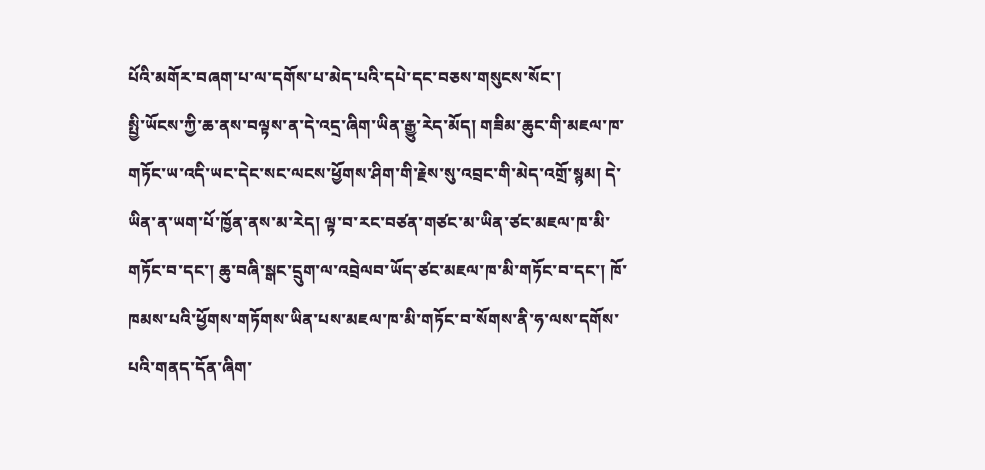པོའི་མགོར་བཞག་པ་ལ་དགོས་པ་མེད་པའི་དཔེ་དང་བཅས་གསུངས་སོང་།
སྤྱི་ཡོངས་ཀྱི་ཆ་ནས་བལྟས་ན་དེ་འདྲ་ཞིག་ཡིན་རྒྱུ་རེད་མོད། གཟིམ་ཆུང་གི་མཇལ་ཁ་གཏོང་ཡ་འདི་ཡང་དེང་སང་ལངས་ཕྱོགས་ཤིག་གི་རྗེས་སུ་འབྲང་གི་མེད་འགྲོ་སྙམ། དེ་ཡིན་ན་ཡག་པོ་ཁྱོན་ནས་མ་རེད། ལྟ་བ་རང་བཙན་གཙང་མ་ཡིན་ཙང་མཇལ་ཁ་མི་གཏོང་བ་དང་། ཆུ་བཞི་སྒང་དྲུག་ལ་འབྲེལབ་ཡོད་ཙང་མཇལ་ཁ་མི་གཏོང་བ་དང་། ཁོ་ཁམས་པའི་ཕྱོགས་གཏོགས་ཡིན་པས་མཇལ་ཁ་མི་གཏོང་བ་སོགས་ནི་ཧ་ལས་དགོས་པའི་གནད་དོན་ཞིག་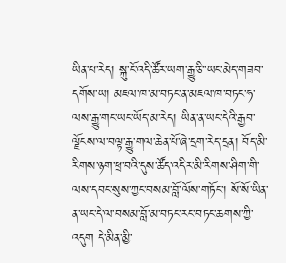ཡིན་པ་རེད། སྐུ་ངོ་འདི་ཚོར་ཡག་རྒྱུ་ཅི་་ཡང་མེད་གཟབ་དགོས་ཡ། མཇལ་ཁ་མ་བཏང་ན་མཇལ་ཁ་བཏང་ཧ་ལས་རྒྱུ་གང་ཡང་ཡོད་མ་རེད། ཡིན་ན་ཡང་དེའི་རྒྱབ་ལྗོངས་ལ་བལྟ་རྒྱུ་གལ་ཆེན་པོ་ཞེ་དྲག་རེད་དྲན། བོད་མི་རིགས་ཉག་ཕྲ་བའི་དུས་ཚོད་འདིར་མི་རིགས་ཤིག་གི་ལས་དབང་སུས་ཀྱང་བསམ་བློ་ལོས་གཏོང་། སོ་སོ་ཡིན་ན་ཡང་དེ་ལ་བསམ་བློ་མ་བཏང་རང་བཏང་ཆགས་ཀྱི་འདུག དེ་མིན་མྱི་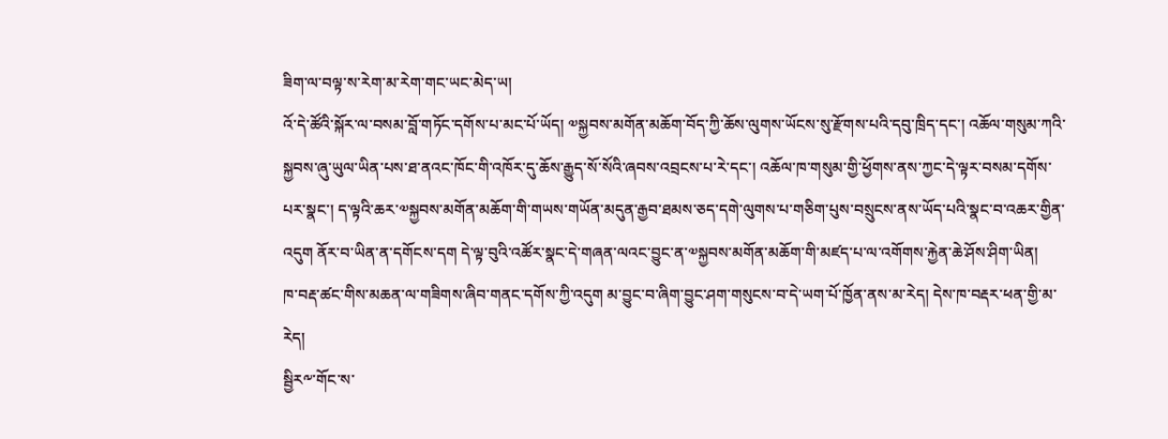ཟིག་ལ་བལྟ་ས་རེག་མ་རེག་གང་ཡང་མེད་ཡ།
འོ་དེ་ཚོའི་སྐོར་ལ་བསམ་བློ་གཏོང་དགོས་པ་མང་པོ་ཡོད། ༧སྐྱབས་མགོན་མཆོག་བོད་ཀྱི་ཆོས་ལུགས་ཡོངས་སུ་རྫོགས་པའི་དབུ་ཁྲིད་དང་། འཆོལ་གསུམ་ཀའི་སྐྱབས་ཞུ་ཡུལ་ཡིན་པས་ཐ་ནའང་ཁོང་གི་འཁོར་དུ་ཆོས་རྒྱུད་སོ་སོའི་ཞབས་འབྲངས་པ་རེ་དང་། འཆོལ་ཁ་གསུམ་གྱི་ཕྱོགས་ནས་ཀྱང་དེ་ལྟར་བསམ་དགོས་པར་སྣང་། ད་ལྟའི་ཆར་༧སྐྱབས་མགོན་མཆོག་གི་གཡས་གཡོན་མདུན་རྒྱབ་ཐམས་ཅད་དགེ་ལུགས་པ་གཅིག་པུས་བསྲུངས་ནས་ཡོད་པའི་སྣང་བ་འཆར་གྱིན་འདུག ནོར་བ་ཡིན་ན་དགོངས་དག དེ་ལྟ་བུའི་འཚོར་སྣང་དེ་གཞན་ལའང་བྱུང་ན་༧སྐྱབས་མགོན་མཆོག་གི་མཛད་པ་ལ་འགོགས་རྐྱེན་ཆེ་ཤོས་ཤིག་ཡིན།
ཁ་བརྡ་ཚང་གིས་མཆན་ལ་གཟིགས་ཞིབ་གནང་དགོས་ཀྱི་འདུག མ་བྱུང་བ་ཞིག་བྱུང་ཤག་གསུངས་བ་དེ་ཡག་པོ་ཁྱོན་ནས་མ་རེད། དེས་ཁ་བརྡར་ཕན་གྱི་མ་རེད།
སྦྱིར༸་གོང་ས་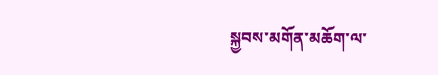སྐྱབས་མགོན་མཆོག་ལ་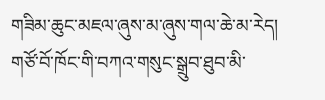གཟིམ་ཆུང་མཇལ་ཞུས་མ་ཞུས་གལ་ཆེ་མ་རེད།
གཙོ་བོ་ཁོང་གི་བཀའ་གསུང་སྒྲུབ་ཐུབ་མི་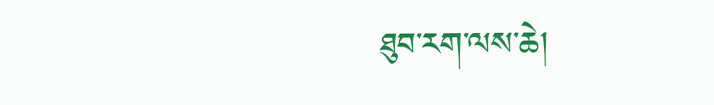ཐུབ་རག་ལས་ཆེ།